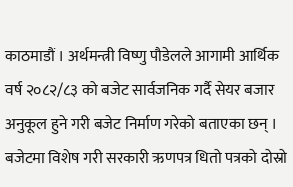काठमाडौं । अर्थमन्त्री विष्णु पौडेलले आगामी आर्थिक वर्ष २०८२/८३ को बजेट सार्वजनिक गर्दै सेयर बजार अनुकूल हुने गरी बजेट निर्माण गरेको बताएका छन् । बजेटमा विशेष गरी सरकारी ऋणपत्र धितो पत्रको दोस्रो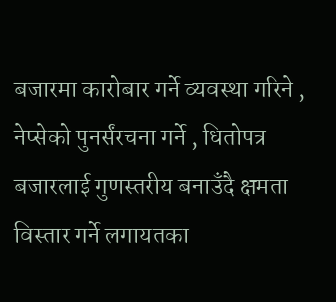बजारमा कारोबार गर्ने व्यवस्था गरिने , नेप्सेको पुनर्संरचना गर्ने , धितोपत्र बजारलाई गुणस्तरीय बनाउँदै क्षमता विस्तार गर्ने लगायतका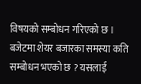विषयको सम्बोधन गरिएको छ । बजेटमा शेयर बजारका समस्या कति सम्बोधन भएको छ ? यसलाई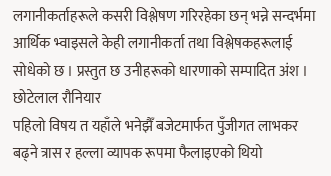लगानीकर्ताहरूले कसरी विश्लेषण गरिरहेका छन् भन्ने सन्दर्भमा आर्थिक भ्वाइसले केही लगानीकर्ता तथा विश्लेषकहरूलाई सोधेको छ । प्रस्तुत छ उनीहरूको धारणाको सम्पादित अंश ।
छोटेलाल रौनियार
पहिलो विषय त यहाँले भनेझैँ बजेटमार्फत पुँजीगत लाभकर बढ्ने त्रास र हल्ला व्यापक रूपमा फैलाइएको थियो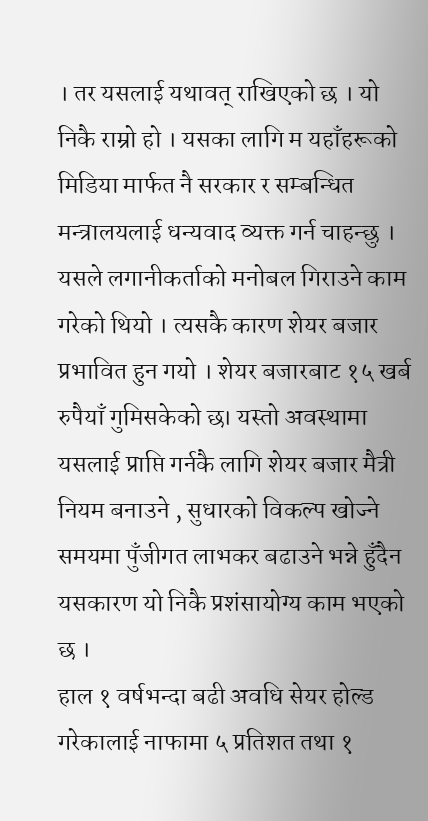। तर यसलाई यथावत् राखिएको छ । यो निकै राम्रो हो । यसका लागि म यहाँहरूको मिडिया मार्फत नै सरकार र सम्बन्धित मन्त्रालयलाई धन्यवाद व्यक्त गर्न चाहन्छु । यसले लगानीकर्ताको मनोबल गिराउने काम गरेको थियो । त्यसकै कारण शेयर बजार प्रभावित हुन गयो । शेयर बजारबाट १५ खर्ब रुपैयाँ गुमिसकेको छ। यस्तो अवस्थामा यसलाई प्राप्ति गर्नकै लागि शेयर बजार मैत्री नियम बनाउने , सुधारको विकल्प खोज्ने समयमा पुँजीगत लाभकर बढाउने भन्ने हुँदैन यसकारण यो निकै प्रशंसायोग्य काम भएको छ ।
हाल १ वर्षभन्दा बढी अवधि सेयर होल्ड गरेकालाई नाफामा ५ प्रतिशत तथा १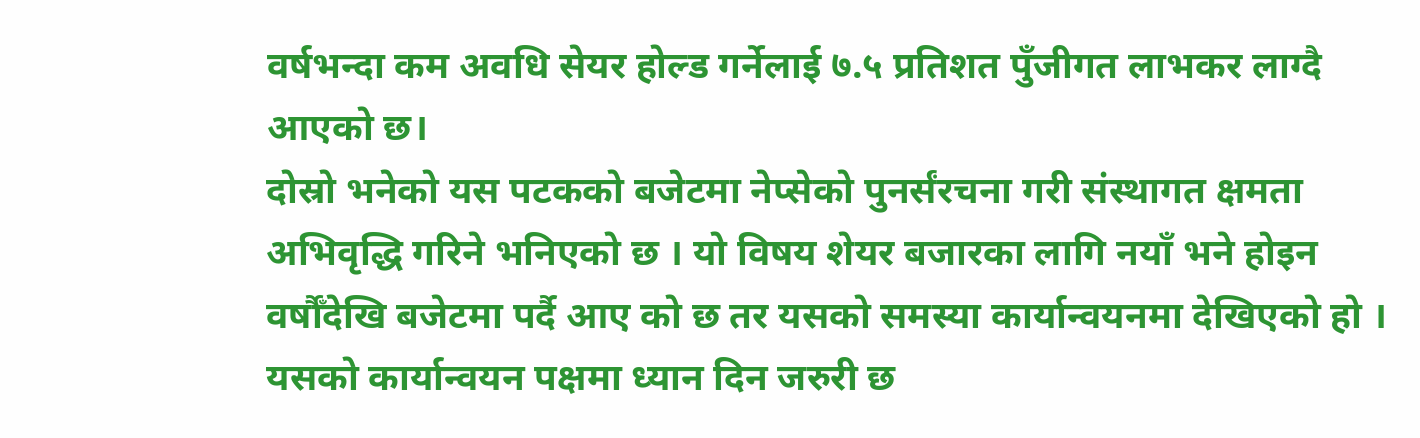वर्षभन्दा कम अवधि सेयर होल्ड गर्नेलाई ७.५ प्रतिशत पुँजीगत लाभकर लाग्दै आएको छ।
दोस्रो भनेको यस पटकको बजेटमा नेप्सेको पुनर्संरचना गरी संस्थागत क्षमता अभिवृद्धि गरिने भनिएको छ । यो विषय शेयर बजारका लागि नयाँ भने होइन वर्षौँदेखि बजेटमा पर्दै आए को छ तर यसको समस्या कार्यान्वयनमा देखिएको हो । यसको कार्यान्वयन पक्षमा ध्यान दिन जरुरी छ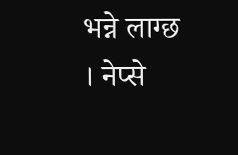भन्ने लाग्छ । नेप्से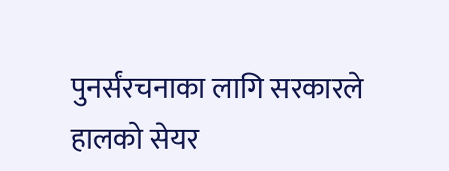पुनर्संरचनाका लागि सरकारले हालको सेयर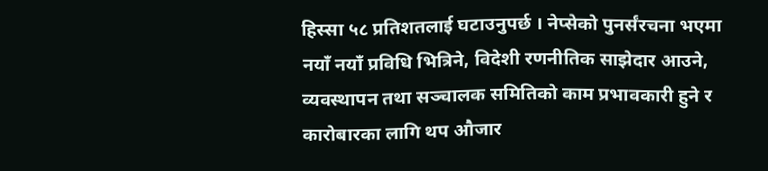हिस्सा ५८ प्रतिशतलाई घटाउनुपर्छ । नेप्सेको पुनर्संरचना भएमा नयाँ नयाँ प्रविधि भित्रिने, विदेशी रणनीतिक साझेदार आउने, व्यवस्थापन तथा सञ्चालक समितिको काम प्रभावकारी हुने र कारोबारका लागि थप औजार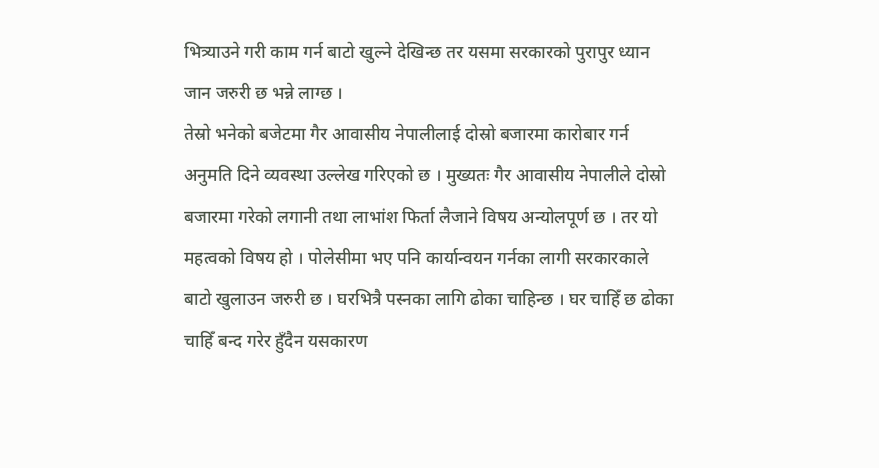भित्र्याउने गरी काम गर्न बाटो खुल्ने देखिन्छ तर यसमा सरकारको पुरापुर ध्यान जान जरुरी छ भन्ने लाग्छ ।
तेस्रो भनेको बजेटमा गैर आवासीय नेपालीलाई दोस्रो बजारमा कारोबार गर्न अनुमति दिने व्यवस्था उल्लेख गरिएको छ । मुख्यतः गैर आवासीय नेपालीले दोस्रो बजारमा गरेको लगानी तथा लाभांश फिर्ता लैजाने विषय अन्योलपूर्ण छ । तर यो महत्वको विषय हो । पोलेसीमा भए पनि कार्यान्वयन गर्नका लागी सरकारकाले बाटो खुलाउन जरुरी छ । घरभित्रै पस्नका लागि ढोका चाहिन्छ । घर चाहिँ छ ढोका चाहिँ बन्द गरेर हुँदैन यसकारण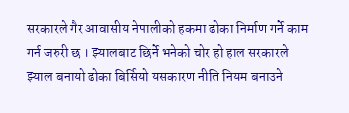सरकारले गैर आवासीय नेपालीको हकमा ढोका निर्माण गर्ने काम गर्न जरुरी छ । झ्यालबाट छिर्ने भनेको चोर हो हाल सरकारले झ्याल बनायो ढोका बिर्सियो यसकारण नीति नियम बनाउने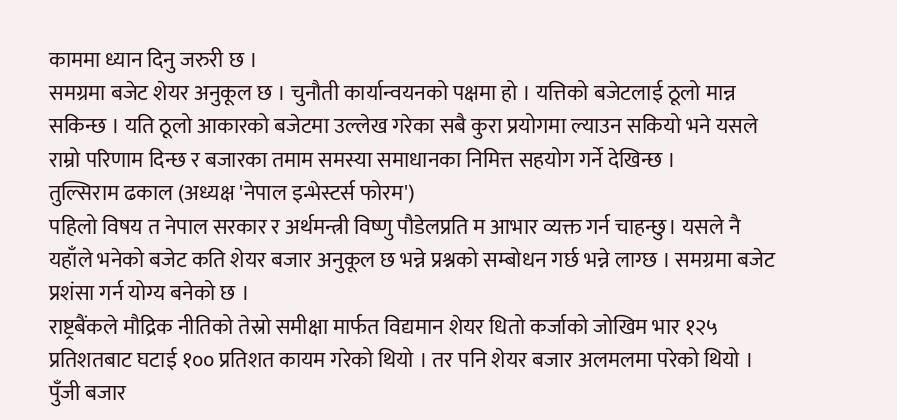काममा ध्यान दिनु जरुरी छ ।
समग्रमा बजेट शेयर अनुकूल छ । चुनौती कार्यान्वयनको पक्षमा हो । यत्तिको बजेटलाई ठूलो मान्न सकिन्छ । यति ठूलो आकारको बजेटमा उल्लेख गरेका सबै कुरा प्रयोगमा ल्याउन सकियो भने यसले राम्रो परिणाम दिन्छ र बजारका तमाम समस्या समाधानका निमित्त सहयोग गर्ने देखिन्छ ।
तुल्सिराम ढकाल (अध्यक्ष 'नेपाल इन्भेस्टर्स फोरम')
पहिलो विषय त नेपाल सरकार र अर्थमन्त्री विष्णु पौडेलप्रति म आभार व्यक्त गर्न चाहन्छु। यसले नै यहाँले भनेको बजेट कति शेयर बजार अनुकूल छ भन्ने प्रश्नको सम्बोधन गर्छ भन्ने लाग्छ । समग्रमा बजेट प्रशंसा गर्न योग्य बनेको छ ।
राष्ट्रबैंकले मौद्रिक नीतिको तेस्रो समीक्षा मार्फत विद्यमान शेयर धितो कर्जाको जोखिम भार १२५ प्रतिशतबाट घटाई १०० प्रतिशत कायम गरेको थियो । तर पनि शेयर बजार अलमलमा परेको थियो । पुँजी बजार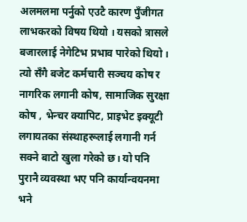अलमलमा पर्नुको एउटै कारण पुँजीगत लाभकरको विषय थियो । यसको त्रासले बजारलाई नेगेटिभ प्रभाव पारेको थियो ।
त्यो सँगै बजेट कर्मचारी सञ्चय कोष र नागरिक लगानी कोष, सामाजिक सुरक्षा कोष , भेन्चर क्यापिट, प्राइभेट इक्यूटी लगायतका संस्थाहरूलाई लगानी गर्न सक्ने बाटो खुला गरेको छ। यो पनि पुरानै व्यवस्था भए पनि कार्यान्वयनमा भने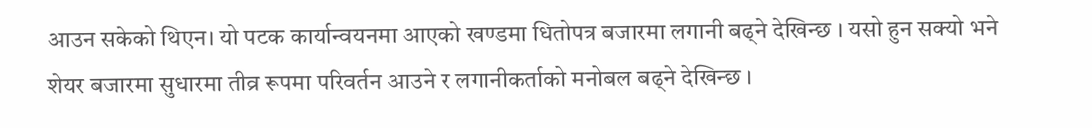आउन सकेको थिएन। यो पटक कार्यान्वयनमा आएको खण्डमा धितोपत्र बजारमा लगानी बढ्ने देखिन्छ । यसो हुन सक्यो भने शेयर बजारमा सुधारमा तीव्र रूपमा परिवर्तन आउने र लगानीकर्ताको मनोबल बढ्ने देखिन्छ ।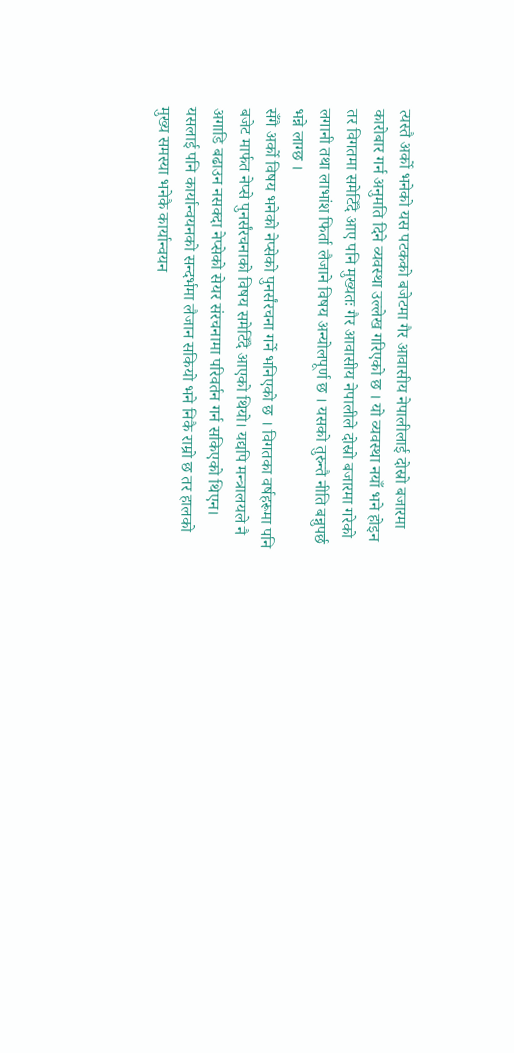त्यस्तै अर्को भनेको यस पटकको बजेटमा गैर आवासीय नेपालीलाई दोस्रो बजारमा कारोबार गर्न अनुमति दिने व्यवस्था उल्लेख गरिएको छ । यो व्यवस्था नयाँ भने होइन तर विगतमा समेटिँदै आए पनि मुख्यतः गैर आवासीय नेपालीले दोस्रो बजारमा गरेको लगानी तथा लाभांश फिर्ता लैजाने विषय अन्योलपूर्ण छ । यसको तुरुन्तै नीति बन्नुपर्छ भन्ने लाग्छ ।
सँगै अर्को विषय भनेको नेप्सेको पुनर्संरचना गर्ने भनिएको छ । विगतका वर्षहरूमा पनि बजेट मार्फत नेप्से पुनर्संरचनाको विषय समेटिँदै आएको थियो। यद्यपि मन्त्रालयले नै अगाडि बढाउन नसक्दा नेप्सेको सेयर संरचनामा परिवर्तन गर्न सकिएको थिएन। यसलाई पनि कार्यान्वयनको सन्दर्भमा लैजान सकियो भने निकै राम्रो छ तर हालको मुख्य समस्या भनेकै कार्यान्वयन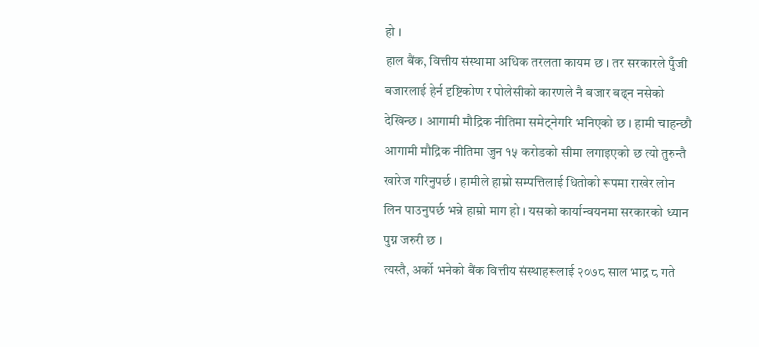हो ।
हाल बैंक, वित्तीय संस्थामा अधिक तरलता कायम छ । तर सरकारले पुँजी बजारलाई हेर्न दृष्टिकोण र पोलेसीको कारणले नै बजार बढ्न नसेको देखिन्छ । आगामी मौद्रिक नीतिमा समेट्नेगरि भनिएको छ । हामी चाहन्छौ आगामी मौद्रिक नीतिमा जुन १५ करोडको सीमा लगाइएको छ त्यो तुरुन्तै खारेज गरिनुपर्छ । हामीले हाम्रो सम्पत्तिलाई धितोको रूपमा राखेर लोन लिन पाउनुपर्छ भन्ने हाम्रो माग हो । यसको कार्यान्वयनमा सरकारको ध्यान पुग्न जरुरी छ ।
त्यस्तै, अर्को भनेको बैंक वित्तीय संस्थाहरूलाई २०७८ साल भाद्र ८ गते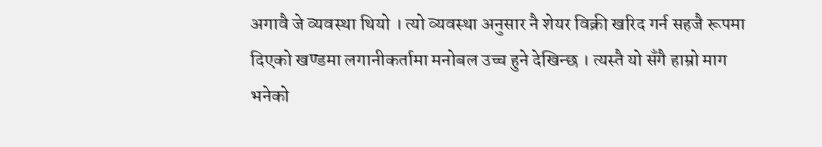अगावै जे व्यवस्था थियो । त्यो व्यवस्था अनुसार नै शेयर विक्री खरिद गर्न सहजै रूपमा दिएको खण्डमा लगानीकर्तामा मनोबल उच्च हुने देखिन्छ । त्यस्तै यो सँगै हाम्रो माग भनेको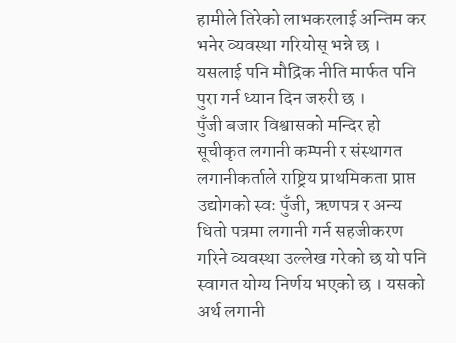हामीले तिरेको लाभकरलाई अन्तिम कर भनेर व्यवस्था गरियोस् भन्ने छ । यसलाई पनि मौद्रिक नीति मार्फत पनि पुरा गर्न ध्यान दिन जरुरी छ ।
पुँजी बजार विश्वासको मन्दिर हो सूचीकृत लगानी कम्पनी र संस्थागत लगानीकर्ताले राष्ट्रिय प्राथमिकता प्राप्त उद्योगको स्वः पुँजी, ऋणपत्र र अन्य धितो पत्रमा लगानी गर्न सहजीकरण गरिने व्यवस्था उल्लेख गरेको छ यो पनि स्वागत योग्य निर्णय भएको छ । यसको अर्थ लगानी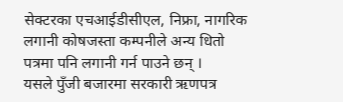सेक्टरका एचआईडीसीएल, निफ्रा, नागरिक लगानी कोषजस्ता कम्पनीले अन्य धितो पत्रमा पनि लगानी गर्न पाउने छन् ।
यसले पुँजी बजारमा सरकारी ऋणपत्र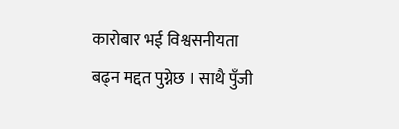कारोबार भई विश्वसनीयता बढ्न मद्दत पुग्नेछ । साथै पुँजी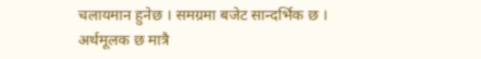चलायमान हुनेछ । समग्रमा बजेट सान्दर्भिक छ । अर्थमूलक छ मात्रै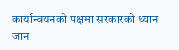कार्यान्वयनको पक्षमा सरकारको ध्यान जान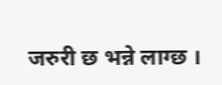जरुरी छ भन्ने लाग्छ ।